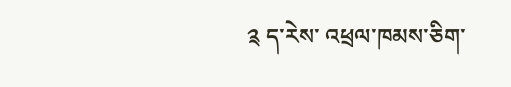༉ ད་རེས་ འཕྲལ་ཁམས་ཅིག་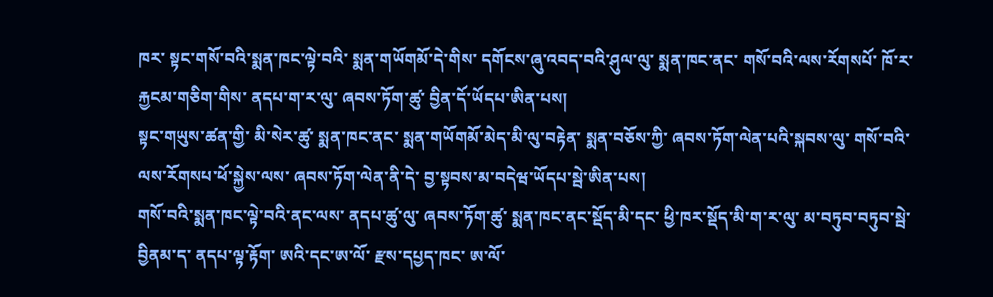ཁར་ སྟང་གསོ་བའི་སྨན་ཁང་ལྟེ་བའི་ སྨན་གཡོགམོ་དེ་གིས་ དགོངས་ཞུ་འབད་བའི་ཤུལ་ལུ་ སྨན་ཁང་ནང་ གསོ་བའི་ལས་རོགསཔོ་ ཁོ་ར་རྐྱངམ་གཅིག་གིས་ ནདཔ་ག་ར་ལུ་ ཞབས་ཏོག་ཚུ་ བྱིན་དོ་ཡོདཔ་ཨིན་པས།
སྟང་གཡུས་ཚན་གྱི་ མི་སེར་ཚུ་ སྨན་ཁང་ནང་ སྨན་གཡོགམོ་མེད་མི་ལུ་བརྟེན་ སྨན་བཅོས་ཀྱི་ ཞབས་ཏོག་ལེན་པའི་སྐབས་ལུ་ གསོ་བའི་ལས་རོགསཔ་ཕོ་སྐྱེས་ལས་ ཞབས་ཏོག་ལེན་ནི་དེ་ བྱ་སྟབས་མ་བདེཝ་ཡོདཔ་སྦེ་ཨིན་པས།
གསོ་བའི་སྨན་ཁང་ལྟེ་བའི་ནང་ལས་ ནདཔ་ཚུ་ལུ་ ཞབས་ཏོག་ཚུ་ སྨན་ཁང་ནང་སྡོད་མི་དང་ ཕྱི་ཁར་སྡོད་མི་ག་ར་ལུ་ མ་བཏུབ་བཏུབ་སྦེ་བྱིནམ་ད་ ནདཔ་ལྟ་རྟོག་ ཨའི་དང་ཨ་ལོ་ རྫས་དཔྱད་ཁང་ ཨ་ལོ་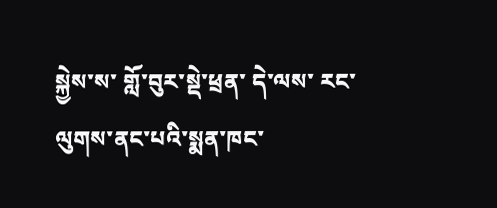སྐྱེས་ས་ གློ་བུར་སྡེ་ཕྲན་ དེ་ལས་ རང་ལུགས་ནང་པའི་སྨན་ཁང་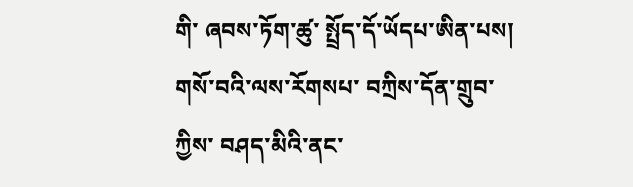གི་ ཞབས་ཏོག་ཚུ་ སྤྲོད་དོ་ཡོདཔ་ཨིན་པས།
གསོ་བའི་ལས་རོགསཔ་ བཀྲིས་དོན་གྲུབ་ཀྱིས་ བཤད་མིའི་ནང་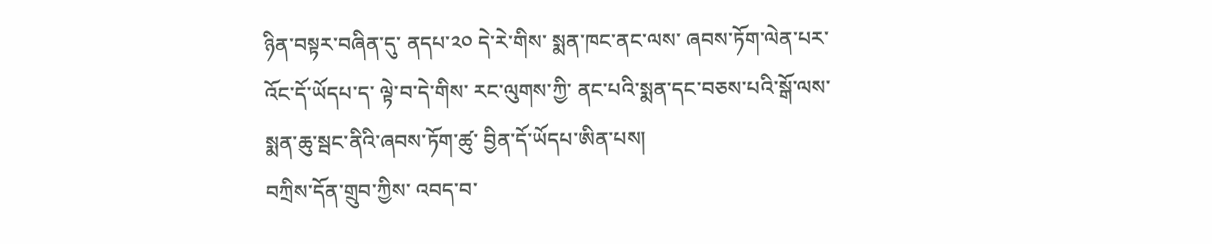ཉིན་བསྟར་བཞིན་དུ་ ནདཔ་༢༠ དེ་རེ་གིས་ སྨན་ཁང་ནང་ལས་ ཞབས་ཏོག་ལེན་པར་འོང་དོ་ཡོདཔ་ད་ ལྟེ་བ་དེ་གིས་ རང་ལུགས་ཀྱི་ ནང་པའི་སྨན་དང་བཅས་པའི་སྒོ་ལས་ སྨན་ཆུ་སྦང་ནིའི་ཞབས་ཏོག་ཚུ་ བྱིན་དོ་ཡོདཔ་ཨིན་པས།
བཀྲིས་དོན་གྲུབ་ཀྱིས་ འབད་བ་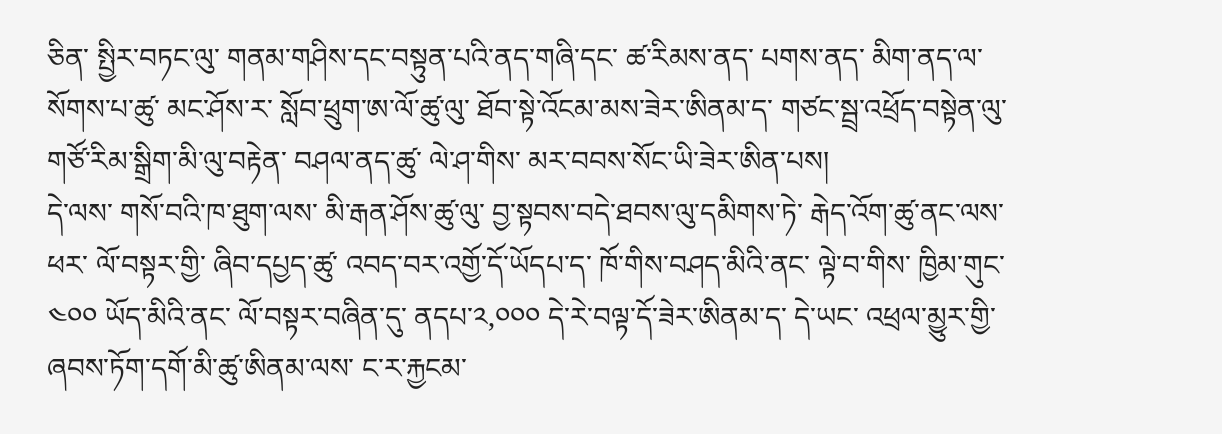ཅིན་ སྤྱིར་བཏང་ལུ་ གནམ་གཤིས་དང་བསྟུན་པའི་ནད་གཞི་དང་ ཚ་རིམས་ནད་ པགས་ནད་ མིག་ནད་ལ་སོགས་པ་ཚུ་ མང་ཤོས་ར་ སློབ་ཕྲུག་ཨ་ལོ་ཚུ་ལུ་ ཐོབ་སྟེ་འོངམ་མས་ཟེར་ཨིནམ་ད་ གཙང་སྦྲ་འཕྲོད་བསྟེན་ལུ་ གཙོ་རིམ་སྒྲིག་མི་ལུ་བརྟེན་ བཤལ་ནད་ཚུ་ ལེ་ཤ་གིས་ མར་བབས་སོང་ཡི་ཟེར་ཨིན་པས།
དེ་ལས་ གསོ་བའི་ཁ་ཐུག་ལས་ མི་རྒན་ཤོས་ཚུ་ལུ་ བྱ་སྟབས་བདེ་ཐབས་ལུ་དམིགས་ཏེ་ རྒེད་འོག་ཚུ་ནང་ལས་ཕར་ ལོ་བསྟར་གྱི་ ཞིབ་དཔྱད་ཚུ་ འབད་བར་འགྱོ་དོ་ཡོདཔ་ད་ ཁོ་གིས་བཤད་མིའི་ནང་ ལྟེ་བ་གིས་ ཁྱིམ་གུང་༤༠༠ ཡོད་མིའི་ནང་ ལོ་བསྟར་བཞིན་དུ་ ནདཔ་༢,༠༠༠ དེ་རེ་བལྟ་དོ་ཟེར་ཨིནམ་ད་ དེ་ཡང་ འཕྲལ་མྱུར་གྱི་ ཞབས་ཏོག་དགོ་མི་ཚུ་ཨིནམ་ལས་ ང་ར་རྐྱངམ་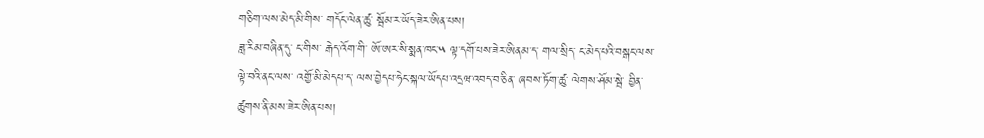གཅིག་ལས་མེད་མི་གིས་ གདོང་ལེན་ཚུ་ སྦོམ་ར་ཡོད་ཟེར་ཨིན་པས།
ཟླ་རིམ་བཞིན་དུ་ ང་གིས་ རྒེད་འོག་གི་ ཨོ་ཨར་སི་སྨན་ཁང་༥ ལྟ་དགོ་པས་ཟེར་ཨིནམ་ད་ གལ་སྲིད་ ང་མེད་པའི་བསྒང་ལས་ ལྟེ་བའི་ནང་ལས་ འགྱོ་མི་མེདཔ་ད་ ལས་བྱེདཔ་ཧེང་སྐལ་ཡོདཔ་འདྲཝ་འབད་བ་ཅིན་ ཞབས་ཏོག་ཚུ་ ལེགས་ཤོམ་སྦེ་ བྱིན་ཚུགས་ནི་མས་ཟེར་ཨིན་པས།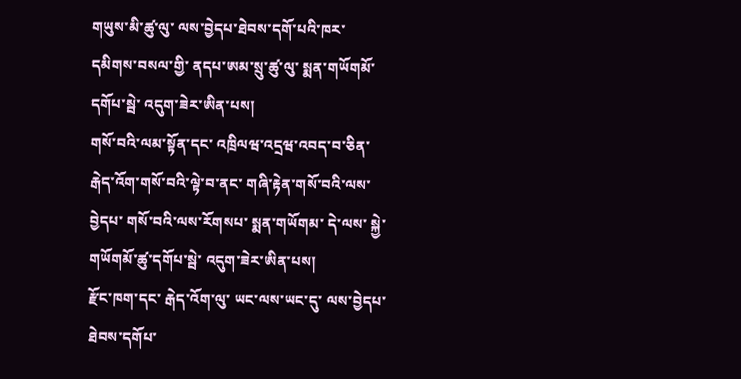གཡུས་མི་ཚུ་ལུ་ ལས་བྱེདཔ་ཐེབས་དགོ་པའི་ཁར་ དམིགས་བསལ་གྱི་ ནདཔ་ཨམ་སྲུ་ཚུ་ལུ་ སྨན་གཡོགམོ་དགོཔ་སྦེ་ འདུག་ཟེར་ཨིན་པས།
གསོ་བའི་ལམ་སྟོན་དང་ འཁྲིལཝ་འདྲཝ་འབད་བ་ཅིན་ རྒེད་འོག་གསོ་བའི་ལྟེ་བ་ནང་ གཞི་རྟེན་གསོ་བའི་ལས་བྱེདཔ་ གསོ་བའི་ལས་རོགསཔ་ སྨན་གཡོགམ་ དེ་ལས་ སྐྱེ་གཡོགམོ་ཚུ་དགོཔ་སྦེ་ འདུག་ཟེར་ཨིན་པས།
རྫོང་ཁག་དང་ རྒེད་འོག་ལུ་ ཡང་ལས་ཡང་དུ་ ལས་བྱེདཔ་ཐེབས་དགོཔ་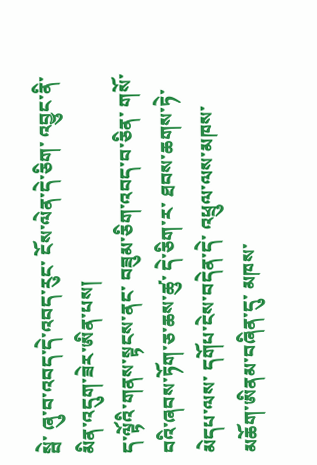སྦེ་ ཞུ་བ་འབད་དེ་འབད་རུང་ ངོས་ལེན་དེ་ཅིག་ འབྱུང་ནི་མིན་འདུག་ཟེར་ཨིན་པས།
ད་ལྟོའི་གནས་སྟངས་ནང་ བཟུམ་ཅིག་འབད་བ་ཅིན་ གསོ་བའི་ཞབས་ཏོག་ཅ་ཆས་ཚུ་ དེ་ཅིག་ར་ ཐབས་ཆགས་ཏེ་མེདཔ་ལས་ དགོཔ་ངེས་བདེན་དེ་ འཕྲུལ་ལས་མཁས་མཆོག་ཨིནམ་བཞིན་དུ་ མཁས་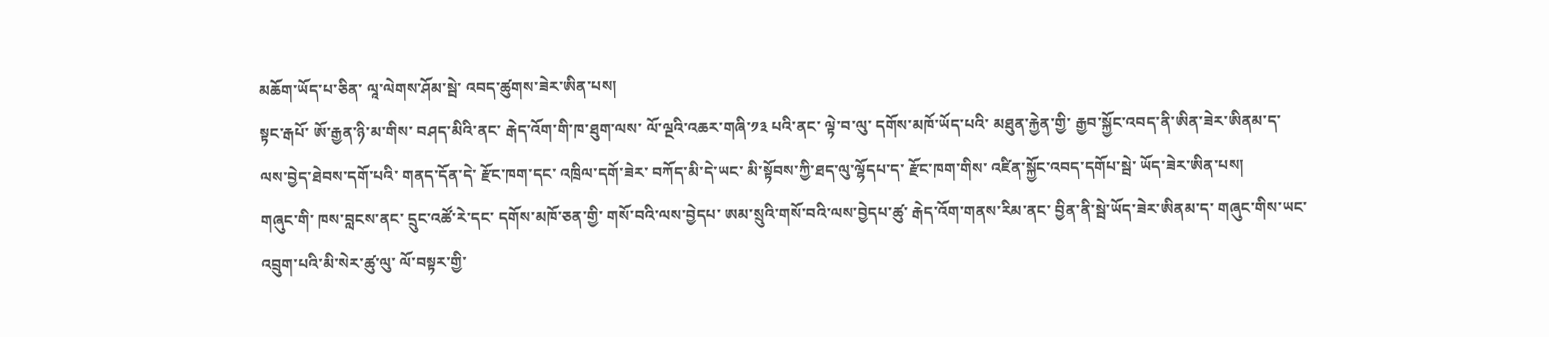མཆོག་ཡོད་པ་ཅིན་ ལཱ་ལེགས་ཤོམ་སྦེ་ འབད་ཚུགས་ཟེར་ཨིན་པས།
སྟང་རྒཔོ་ ཨོ་རྒྱན་ཉི་མ་གིས་ བཤད་མིའི་ནང་ རྒེད་འོག་གི་ཁ་ཐུག་ལས་ ལོ་ལྔའི་འཆར་གཞི་༡༣ པའི་ནང་ ལྟེ་བ་ལུ་ དགོས་མཁོ་ཡོད་པའི་ མཐུན་རྐྱེན་གྱི་ རྒྱབ་སྐྱོང་འབད་ནི་ཨིན་ཟེར་ཨིནམ་ད་ ལས་བྱེད་ཐེབས་དགོ་པའི་ གནད་དོན་དེ་ རྫོང་ཁག་དང་ འཁྲིལ་དགོ་ཟེར་ བཀོད་མི་དེ་ཡང་ མི་སྟོབས་ཀྱི་ཐད་ལུ་ལྷོདཔ་ད་ རྫོང་ཁག་གིས་ འཛིན་སྐྱོང་འབད་དགོཔ་སྦེ་ ཡོད་ཟེར་ཨིན་པས།
གཞུང་གི་ ཁས་བླངས་ནང་ དྲུང་འཚོ་རེ་དང་ དགོས་མཁོ་ཅན་གྱི་ གསོ་བའི་ལས་བྱེདཔ་ ཨམ་སྲུའི་གསོ་བའི་ལས་བྱེདཔ་ཚུ་ རྒེད་འོག་གནས་རིམ་ནང་ བྱིན་ནི་སྦེ་ཡོད་ཟེར་ཨིནམ་ད་ གཞུང་གིས་ཡང་ འབྲུག་པའི་མི་སེར་ཚུ་ལུ་ ལོ་བསྟར་གྱི་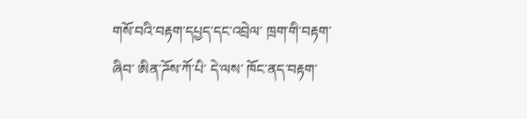གསོ་བའི་བརྟག་དཔྱད་དང་འབྲེལ་ ཁྲག་གི་བརྟག་ཞིབ་ ཨིན་ཌོས་ཀོ་པི་ དེ་ལས་ ཁོང་ནད་བརྟག་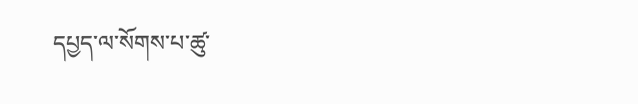དཔྱད་ལ་སོགས་པ་ཚུ་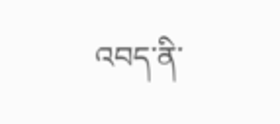འབད་ནི་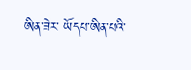ཨིན་ཟེར་ ཡོདཔ་ཨིན་པའི་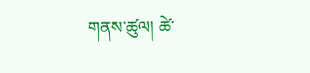གནས་ཚུལ། ཚེ་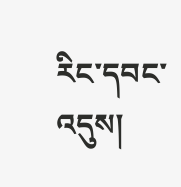རིང་དབང་འདུས།